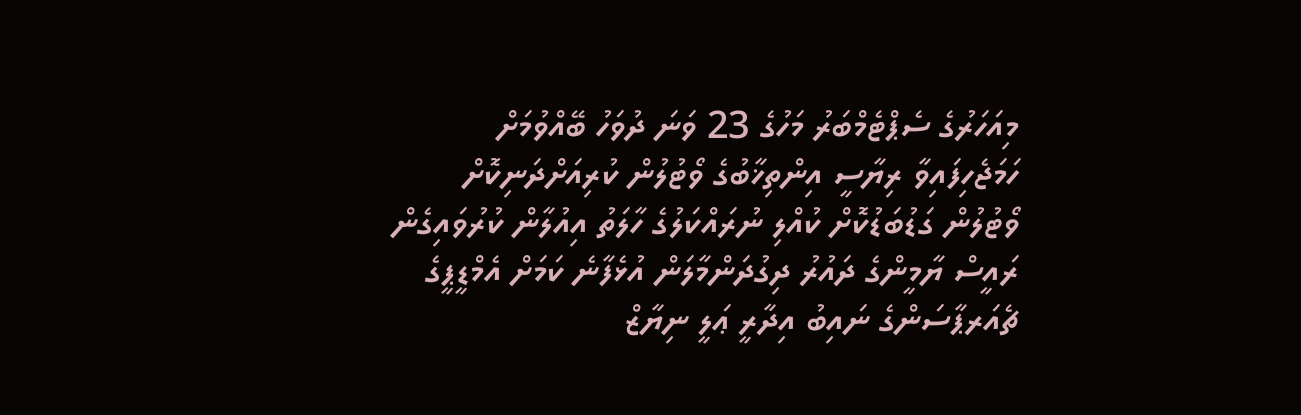މިއަހަރުގެ ސެޕްޓެމްބަރު މަހުގެ 23 ވަނަ ދުވަހު ބޭއްވުމަށް ހަމަޖެހިފައިވާ ރިޔާސީ އިންތިޚާބުގެ ވޯޓުލުން ކުރިއަށްދަނިކޮށް ވޯޓުލުން ގަޑުބަޑުކޮށް ކުއްލި ނުރައްކަލުގެ ހާލަތު އިއުލާން ކުރުވައިގެން ރައީސް ޔާމީންގެ ދައުރު ދިގުދަންމާލަން އުޅެފާނެ ކަމަށް އެމްޑީޕީގެ ޗެއަރޕާސަންގެ ނައިބު އިދާރީ ޢަލީ ނިޔާޒް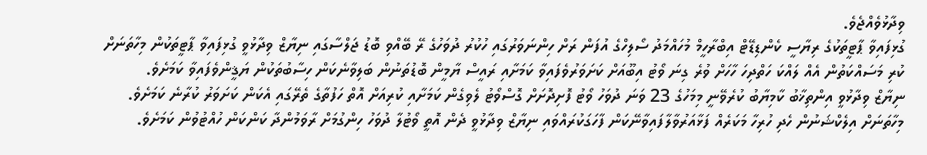ވިދާޅުވެއްޖެވެ.
ގުޅިފައިވާ ޕާޓީތަކުގެ ރިޔާސީ ކެންޑިޑޭޓް އިބްރާހީމް މުހައްމަދު ސޯލިހްގެ އުފަން ރަށް ހިންނަވަރުގައި ހުކުރު ދުވަހުގެ ރޭ ބޭއްވި ބޮޑު ޖަލްސާގައި ނިޔާޒް ވިދާޅުވީ ގުޅިފައިވާ ޕާޓީތަކުން މިހާތަނަށް ކުރި މަސައްކަތުން އެއް ލައްކަ ހަތްދިހަ ހާހަށް ވުރެ ގިނަ ވޯޓު އިބޫއަށް ކަށަވަރުވެފައިވާ ކަމަށާއި ރައީސް ޔާމީން ބޮޑުތަނުން ބަލިވާނެކަން ހިސާބުތަކުން ޔަޤީންވެފައިވާ ކަމަށެވެ.
ނިޔާޒް ވިދާޅުވީ އިންތިޚާބު ކާމިޔާބު ކުރެވޭނީ މިމަހުގެ 23 ވަނަ ދުވަހު ވޯޓު ފޮށިދޮށަށް ގޮސްވޯޓު ލެވިގެން ކަމަށާއި ކުރިއަށް އޮތް ހަފުތާގެ ތެރޭގައި އެކަން ކަށަވަރު ކުރާނެ ކަމަށެވެ.
މިހާތަނަށް އިލެކްޝަނުން ހެދި ހުރިހާ މަކަރެއް ފަޅާއަރުވާލާފައިވާނޭކަން ފާހަގަކުރައްވައި ނިޔާޒް ވިދާޅުވީ ދެން އޮތީ ވޯޓުލާ ދުވަހު ހިންގުމަށް ރާވަމުންދާ ކަންކަން ހުއްޓުވުން ކަމަށެވެ.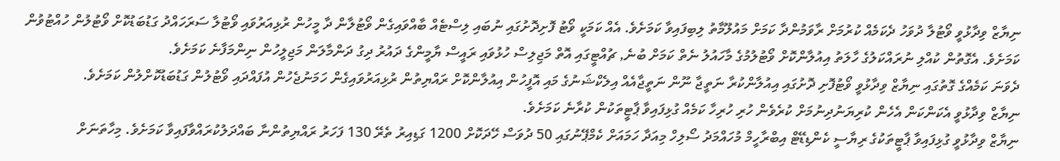ނިޔާޒް ވިދާޅުވީ ވޯޓުލާ ދުވަހު ދެކަމެއް ކުރުމަށް ރާވަމުންދާ ކަމަށް މައުލޫމާތު ލިބިފައިވާ ކަމަށެވެ. އެއް ކަމަކީ ވޯޓު ފޮށިދޮށުގައި ނުބައި ލިސްޓެއް ބާއްވައިގެން ވޯޓުލާން ދާ މީހުން ރުޅިއަރުވައި ވޯޓުލާ ސަރަހައްދު ގަޑުބަޑުކޮށް ވޯޓުލުން ހުއްޓުވުން ކަމަށެވެ. އެގޮތުން ކުއްލި ނުރައްކަލުގެ ހާލަތު އިއުލާންކޮށް ވޯޓުލުމުގެ މާހައުލު ނެތް ކަމަށް ބުނެ, ޗުއްޓީގައި އޮތް މަޖިލިސް ހުޅުވައި ރައީސް ޔާމީންގެ ދައުރު ދިގު ދަންމާލަން މަޖިލީހުން ނިންމަފާނެ ކަމަށެވެ.
ދެވަނަ ކަމެއްގެ ގޮތުގައި ނިޔާޒް ވިދާޅުވީ ވޯޓުފޮށި ދޮށުގައި އިއުލާންކުރާ ނަތީޖާ ނޫން ނަތީޖާއެއް އިލެކްޝަނުގެ މައި އޮފީހުން އިއުލާންކޮށް ރައްޔިތުން ރުޅިއަރުވައިގެން ހަމަނުޖެހުން އުފައްދައި ވޯޓުލުން ގަޑުބަޑުކޮށްލުން ކަމަށެވެ.
ނިޔާޒް ވިދާޅުވީ އެކަންކަން އެހެން ކުރިޔަނުދިނުމަށް ކުރެވެން ހުރި ހުރިހާ ކަމެއް ގުޅިފައިވާ ޕާޓީތަކުން ކުރާނެ ކަމަށެވެ.
ނިޔާޒް ވިދާޅުވީ ގުޅިފައިވާ ޕާޓީތަކުގެ ރިޔާސީ ކެންޑިޑޭޓް އިބްރާހީމް މުހައްމަދު ސޯލިހް މިއަދާ ހަމައަށް ކެމްޕޭނުގައި 50 ދުވަސް ހޭދަކޮށް 1200 ގަޑިއިރު ތެރޭ 130 ފަހަރު ރައްޔިތުންނާ ބައްދަލުކުރައްވާފައިވާ ކަމަށެވެ. މިހާތަނަށް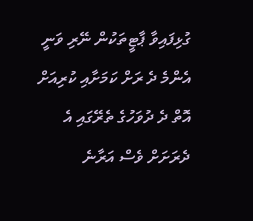ގުޅިފައިވާ ޕާޓީތަކުން ނޭރި ވަނީ އެންމެ ދެ ރަށް ކަމަށާއި ކުރިއަށް އޮތް ދެ ދުވަހުގެ ތެރޭގައި އެ ދެރަށަށް ވެސް އަރާނެ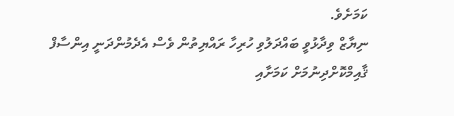ކަމަށެވެ.
ނިޔާޒް ވިދާޅުވީ ބައްދަލުވި ހުރިހާ ރައްޔިތުން ވެސް އެދެމުންދަނީ އިންސާފް ޤާއިމްކޮށްދިނުމަށް ކަމަށާއި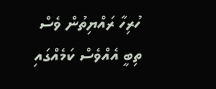ހުރިހާ ރައްޔިތުން ވެސް ތިބީ އެއްވެސް ކަމެއްގައި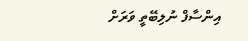އިންސާފް ނުލިބޭތީ ވަރަށް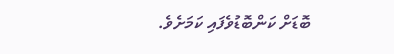ބޮޑަށް ކަންބޮޑުވެފައި ކަމަށެވެ.